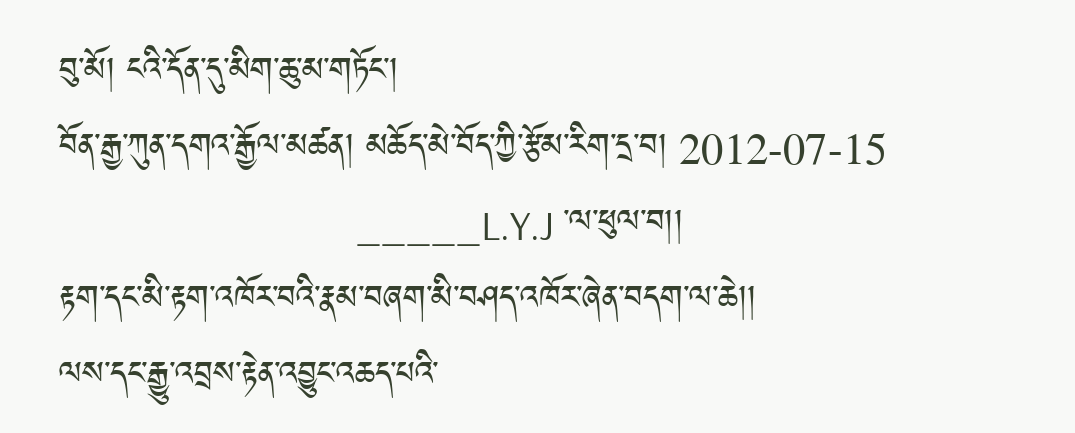བུ་མོ། ངའི་དོན་དུ་མིག་ཆུ་མ་གཏོང་།
བོན་རྒྱ་ཀུན་དགའ་རྒྱོལ་མཚན། མཆོད་མེ་བོད་ཀྱི་རྩོམ་རིག་དྲ་བ། 2012-07-15
                                 _____L.Y.J ་ལ་ཕུལ་བ།།
རྟག་དང་མི་རྟག་འཁོར་བའི་རྣམ་བཞག་མི་བཤད་འཁོར་ཞེན་བདག་ལ་ཆེ།།
ལས་དང་རྒྱུ་འབྲས་རྟེན་འབྱུང་འཆད་པའི་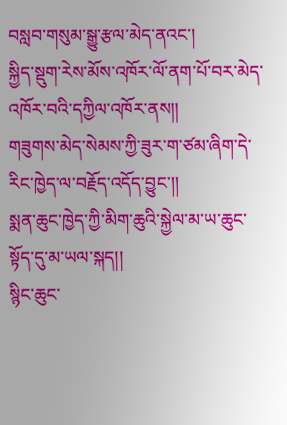བསླབ་གསུམ་སྒྱུ་རྩལ་མེད་ནའང་།
སྐྱིད་སྡུག་རེས་མོས་འཁོར་ལོ་ནག་པོ་བར་མེད་འཁོར་བའི་དཀྱིལ་འཁོར་ནས།།
གཟུགས་མེད་སེམས་ཀྱི་ཟུར་ག་ཙམ་ཞིག་དེ་རིང་ཁྱེད་ལ་བརྗོད་འདོད་བྱུང་།།
སྨན་ཆུང་ཁྱེད་ཀྱི་མིག་ཆུའི་སྐྱེལ་མ་ཡ་ཆུང་སྟོད་དུ་མ་ཡལ་སྐད།།
སྙིང་ཆུང་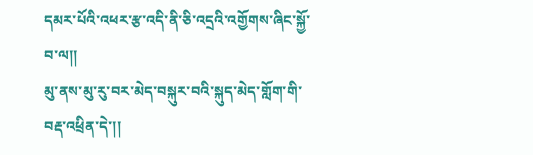དམར་པོའི་འཕར་རྩ་འདི་ནི་ཅི་འདྲའི་འགྱོགས་ཞིང་སྐྱོ་བ་ལ།།
མུ་ནས་མུ་རུ་བར་མེད་བསྐུར་བའི་སྐུད་མེད་གློག་གི་བརྡ་འཕྲིན་དེ་།།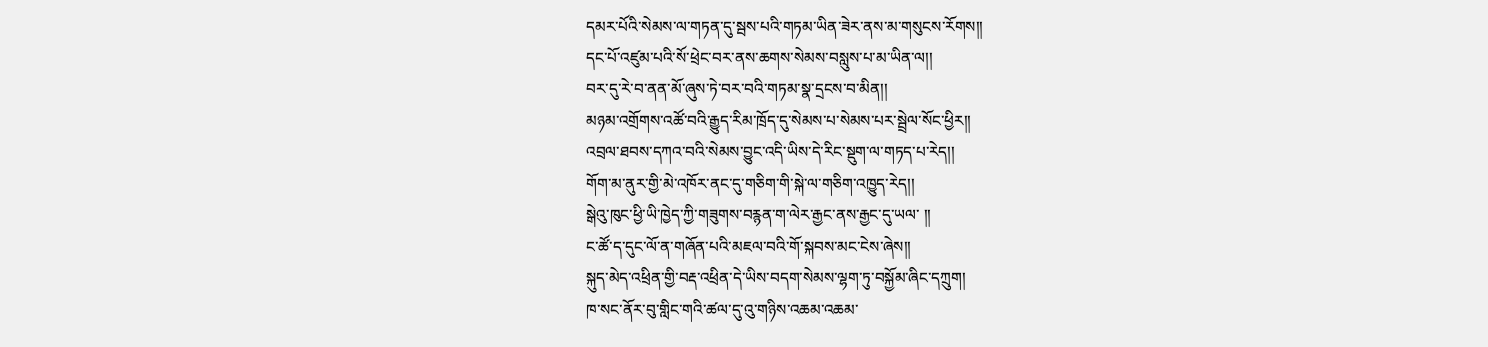དམར་པོའི་སེམས་ལ་གཏན་དུ་སྦས་པའི་གཏམ་ཡིན་ཟེར་ནས་མ་གསུངས་རོགས།།
དང་པོ་འཛུམ་པའི་སོ་ཕྲེང་བར་ནས་ཆགས་སེམས་བསླུས་པ་མ་ཡིན་ལ།།
བར་དུ་རེ་བ་ནན་མོ་ཞུས་ཏེ་བར་བའི་གཏམ་སྣ་དྲངས་བ་མིན།།
མཉམ་འགྲོགས་འཚོ་བའི་རྒྱུད་རིམ་ཁྲོད་དུ་སེམས་པ་སེམས་པར་སྦྲེལ་སོང་ཕྱིར།།
འབྲལ་ཐབས་དཀའ་བའི་སེམས་བྱུང་འདི་ཡིས་དེ་རིང་སྡུག་ལ་གཏད་པ་རེད།།
གོག་མ་ནུར་གྱི་མེ་འཁོར་ནང་དུ་གཅིག་གི་སྐེ་ལ་གཅིག་འཁྱུད་རེད།།
སྒེའུ་ཁུང་ཕྱི་ཡི་ཁྱེད་ཀྱི་གཟུགས་བརྙན་ག་ལེར་རྒྱང་ནས་རྒྱང་དུ་ཡལ་ །།
ང་ཚོ་ད་དུང་ལོ་ན་གཞོན་པའི་མཇལ་བའི་གོ་སྐབས་མང་ངེས་ཞེས།།
སྐུད་མེད་འཕྲིན་གྱི་བརྡ་འཕྲིན་དེ་ཡིས་བདག་སེམས་ལྷག་ཏུ་བསྐྱོམ་ཞིང་དཀྲུག།
ཁ་སང་ནོར་བུ་གླིང་གའི་ཚལ་དུ་འུ་གཉིས་འཆམ་འཆམ་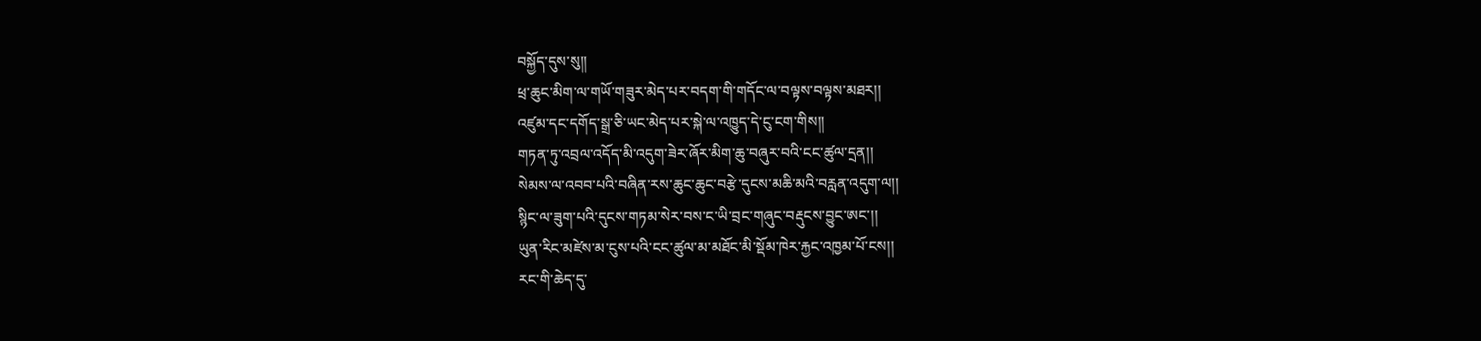བསྐྱོད་དུས་སུ།།
ཕྲ་ཆུང་མིག་ལ་གཡོ་གཟུར་མེད་པར་བདག་གི་གདོང་ལ་བལྟས་བལྟས་མཐར།།
འཛུམ་དང་དགོད་སྒྲ་ཅི་ཡང་མེད་པར་སྐེ་ལ་འཁྱུད་དེ་ངུ་ངག་གིས།།
གཏན་ཏུ་འབྲལ་འདོད་མི་འདུག་ཟེར་ཞོར་མིག་ཆུ་བཞུར་བའི་ངང་ཚུལ་དྲན།།
སེམས་ལ་འབབ་པའི་བཞིན་རས་ཆུང་ཆུང་བརྩེ་དུངས་མཆི་མའི་བརླན་འདུག་ལ།།
སྙིང་ལ་ཟུག་པའི་དུངས་གཏམ་སེར་བས་ང་ཡི་བྲང་གཞུང་བརྡུངས་བྱུང་ཨང་།།
ཡུན་རིང་མཛེས་མ་ངུས་པའི་ངང་ཚུལ་མ་མཐོང་མི་སྡོམ་ཁེར་རྐྱང་འཁྱམ་པོ་ངས།།
རང་གི་ཆེད་དུ་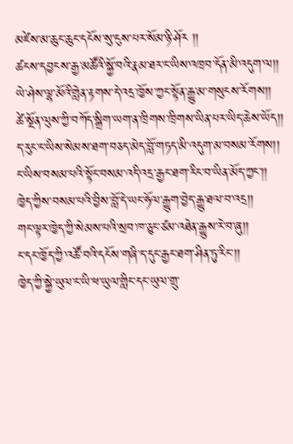མཛེས་མ་ཆུང་ཆུང་དངོས་སུ་ངུས་པར་སོམ་ཉི་ཤོར །།
ཚངས་དབྱངས་རྒྱ་མཚོའི་སྐྱོ་བའི་རྣམ་ཐར་ང་ཡིས་འཁྲབ་དོན་མི་འདུག་ལ།།
ཡེ་ཤེས་ལྷ་མོའི་གླེན་རྟགས་དེ་འདྲ་ཁྱོས་ཀྱང་སྟོན་རྒྱུ་མ་གསུངས་རོགས།།
ཚེ་སྔོན་ལུས་ཀྱི་བཀོད་སྒྲིག་ཡག་ན་ཁྲིགས་ཁྲིགས་ཡིན་པར་ཡིད་ཆེས་ཡོད།།
ད་རུང་ང་ཡིས་སེམས་ཐག་བཅད་མེད་བློ་གཏད་མི་འདུག་མ་བསམ་རོགས།།
ང་ཡིས་བསམ་པའི་སྟོང་བསམ་འདི་འདྲ་རྒྱང་ཐག་རིང་བ་ཡིན་མོད་ཀྱང་།།
ཁྱེད་ཀྱིས་བསམ་པའི་བྱིས་བློ་དེ་ཡང་ཧོལ་རྒྱུག་བྱེད་རྒྱུ་ཐལ་བ་འདྲ།།
གང་ལྟར་ཁྱེད་ཀྱི་སེམས་པའི་སྲབ་ཁ་ཅུང་ཙམ་འཐེན་རྒྱུས་རེ་བ་ཞུ།།
ང་དང་ཁྱོད་ཀྱི་འཚོ་བའི་དངོས་གཞི་ད་དུང་རྒྱང་ཐག་ཤིན་ཏུ་རིང་།།
ཁྱེད་ཀྱི་སྐྱེ་ཡུལ་ང་ཡི་ཕ་ཡུལ་གླིང་དང་ཡུལ་གྲུ་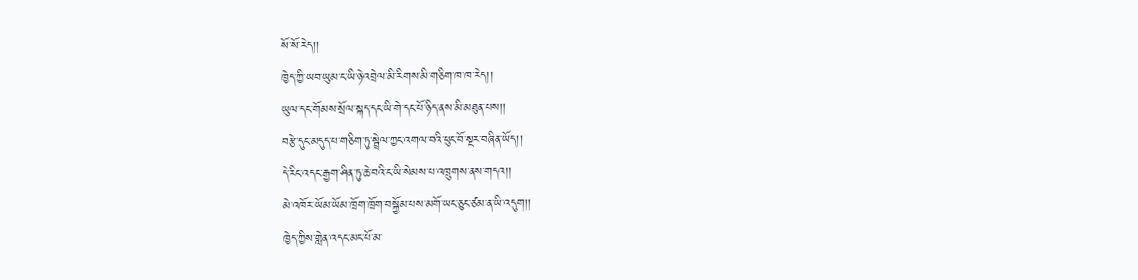སོ་སོ་རེད།།
ཁྱེད་ཀྱི་ཡབ་ཡུམ་ང་ཡི་ཉེ་འབྲེལ་མི་རིགས་མི་གཅིག་ཁ་ཁ་རེད།།
ཡུལ་དང་གོམས་སྲོལ་སྐད་དང་ཡི་གེ་དང་པོ་ཉིད་ནས་མི་མཐུན་པས།།
བརྩེ་དུང་མདུད་པ་གཅིག་ཏུ་སྦྲེལ་ཀྱང་འགལ་བའི་ཕུང་བོ་སྔར་བཞིན་ཡོད།།
དེ་རིང་འདང་རྒྱག་ཤིན་ཏུ་ཆེ་བའི་ང་ཡི་སེམས་པ་འཁྲུགས་ནས་གདའ།།
མེ་འཁོར་ཡོམ་ཡོམ་ཁྲོག་ཁྲོག་བསྐྱོམ་པས་མགོ་ཡང་ཅུང་ཙམ་ན་ཡི་འདུག།།
ཁྱེད་ཀྱིས་གླེན་འདང་མང་པོ་མ་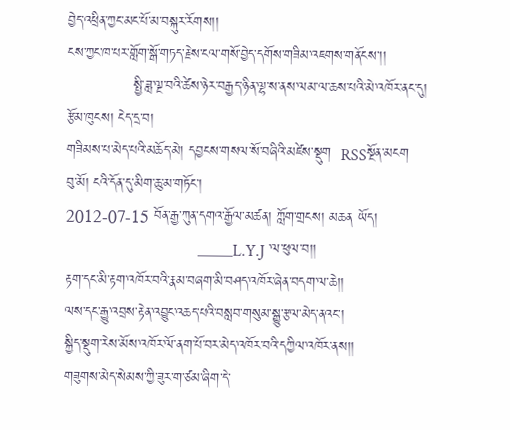བྱེད་འཕྲིན་ཀྱང་མང་པོ་མ་བསྐུར་རོགས།།
ངས་ཀྱང་ཁ་པར་གློག་སྒོ་གཏད་རྗེས་ངལ་གསོ་བྱེད་དགོས་གཟིམ་འཇགས་གནོངས་།།
              སྤྱི་ཟླ་ལྔ་བའི་ཚེས་ཉེར་བརྒྱད་ཉིན་ལྷ་ས་ནས་ལམ་ལ་ཆས་པའི་མེ་འཁོར་ནང་དུ།
རྩོམ་ཁུངས། ངེད་དྲ་བ།
གཟིམས་པ་མེད་པའི་མཆོད་མེ། དབྱངས་གསལ་སོ་བཞིའི་མཛེས་སྡུག  RSSསྔོན་མངག
བུ་མོ། ངའི་དོན་དུ་མིག་ཆུ་མ་གཏོང་།
2012-07-15 བོན་རྒྱ་ཀུན་དགའ་རྒྱོལ་མཚན། ཀློག་གྲངས། མཆན ཡོད།
                                 _____L.Y.J ་ལ་ཕུལ་བ།།
རྟག་དང་མི་རྟག་འཁོར་བའི་རྣམ་བཞག་མི་བཤད་འཁོར་ཞེན་བདག་ལ་ཆེ།།
ལས་དང་རྒྱུ་འབྲས་རྟེན་འབྱུང་འཆད་པའི་བསླབ་གསུམ་སྒྱུ་རྩལ་མེད་ནའང་།
སྐྱིད་སྡུག་རེས་མོས་འཁོར་ལོ་ནག་པོ་བར་མེད་འཁོར་བའི་དཀྱིལ་འཁོར་ནས།།
གཟུགས་མེད་སེམས་ཀྱི་ཟུར་ག་ཙམ་ཞིག་དེ་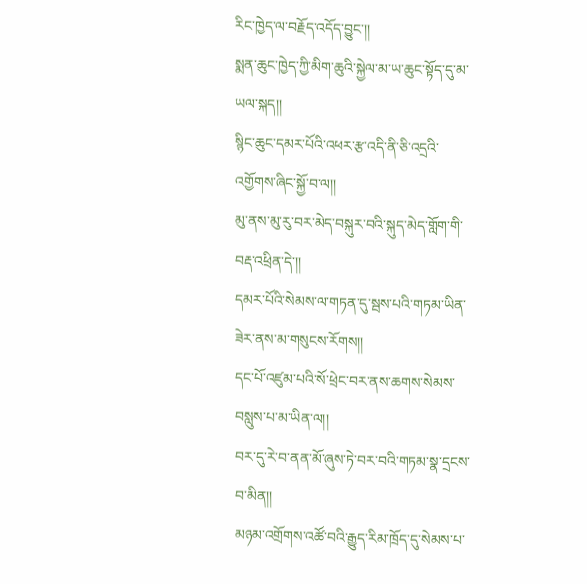རིང་ཁྱེད་ལ་བརྗོད་འདོད་བྱུང་།།
སྨན་ཆུང་ཁྱེད་ཀྱི་མིག་ཆུའི་སྐྱེལ་མ་ཡ་ཆུང་སྟོད་དུ་མ་ཡལ་སྐད།།
སྙིང་ཆུང་དམར་པོའི་འཕར་རྩ་འདི་ནི་ཅི་འདྲའི་འགྱོགས་ཞིང་སྐྱོ་བ་ལ།།
མུ་ནས་མུ་རུ་བར་མེད་བསྐུར་བའི་སྐུད་མེད་གློག་གི་བརྡ་འཕྲིན་དེ་།།
དམར་པོའི་སེམས་ལ་གཏན་དུ་སྦས་པའི་གཏམ་ཡིན་ཟེར་ནས་མ་གསུངས་རོགས།།
དང་པོ་འཛུམ་པའི་སོ་ཕྲེང་བར་ནས་ཆགས་སེམས་བསླུས་པ་མ་ཡིན་ལ།།
བར་དུ་རེ་བ་ནན་མོ་ཞུས་ཏེ་བར་བའི་གཏམ་སྣ་དྲངས་བ་མིན།།
མཉམ་འགྲོགས་འཚོ་བའི་རྒྱུད་རིམ་ཁྲོད་དུ་སེམས་པ་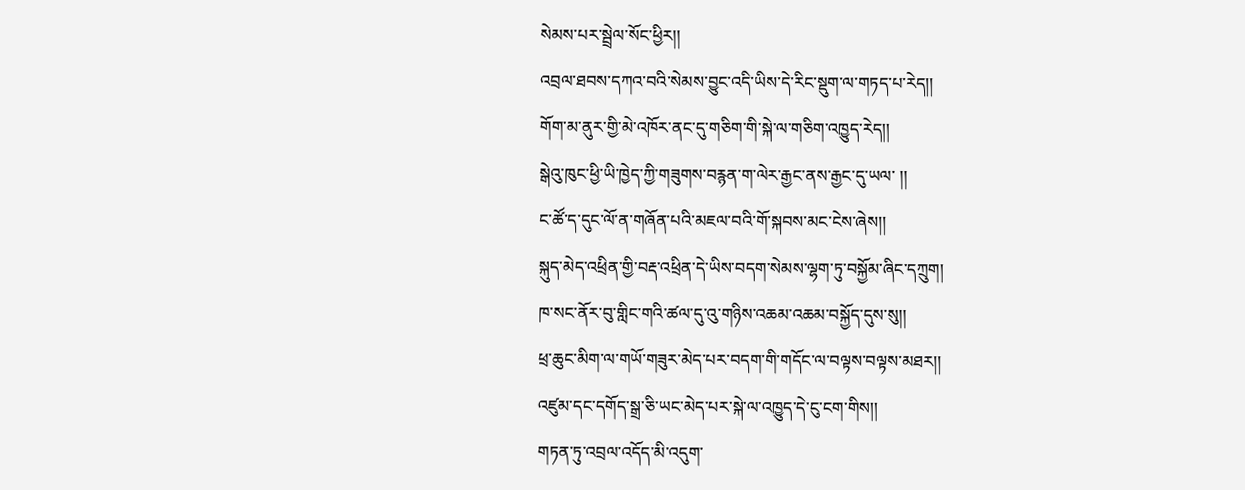སེམས་པར་སྦྲེལ་སོང་ཕྱིར།།
འབྲལ་ཐབས་དཀའ་བའི་སེམས་བྱུང་འདི་ཡིས་དེ་རིང་སྡུག་ལ་གཏད་པ་རེད།།
གོག་མ་ནུར་གྱི་མེ་འཁོར་ནང་དུ་གཅིག་གི་སྐེ་ལ་གཅིག་འཁྱུད་རེད།།
སྒེའུ་ཁུང་ཕྱི་ཡི་ཁྱེད་ཀྱི་གཟུགས་བརྙན་ག་ལེར་རྒྱང་ནས་རྒྱང་དུ་ཡལ་ །།
ང་ཚོ་ད་དུང་ལོ་ན་གཞོན་པའི་མཇལ་བའི་གོ་སྐབས་མང་ངེས་ཞེས།།
སྐུད་མེད་འཕྲིན་གྱི་བརྡ་འཕྲིན་དེ་ཡིས་བདག་སེམས་ལྷག་ཏུ་བསྐྱོམ་ཞིང་དཀྲུག།
ཁ་སང་ནོར་བུ་གླིང་གའི་ཚལ་དུ་འུ་གཉིས་འཆམ་འཆམ་བསྐྱོད་དུས་སུ།།
ཕྲ་ཆུང་མིག་ལ་གཡོ་གཟུར་མེད་པར་བདག་གི་གདོང་ལ་བལྟས་བལྟས་མཐར།།
འཛུམ་དང་དགོད་སྒྲ་ཅི་ཡང་མེད་པར་སྐེ་ལ་འཁྱུད་དེ་ངུ་ངག་གིས།།
གཏན་ཏུ་འབྲལ་འདོད་མི་འདུག་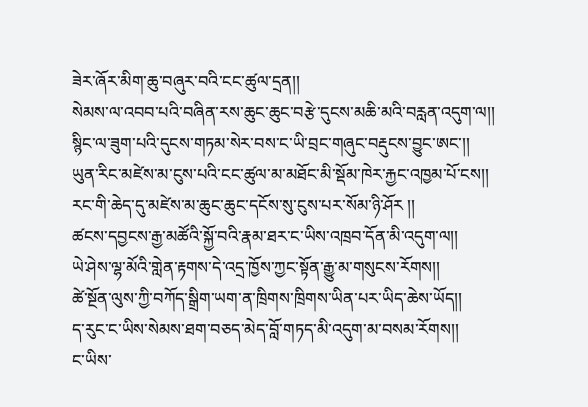ཟེར་ཞོར་མིག་ཆུ་བཞུར་བའི་ངང་ཚུལ་དྲན།།
སེམས་ལ་འབབ་པའི་བཞིན་རས་ཆུང་ཆུང་བརྩེ་དུངས་མཆི་མའི་བརླན་འདུག་ལ།།
སྙིང་ལ་ཟུག་པའི་དུངས་གཏམ་སེར་བས་ང་ཡི་བྲང་གཞུང་བརྡུངས་བྱུང་ཨང་།།
ཡུན་རིང་མཛེས་མ་ངུས་པའི་ངང་ཚུལ་མ་མཐོང་མི་སྡོམ་ཁེར་རྐྱང་འཁྱམ་པོ་ངས།།
རང་གི་ཆེད་དུ་མཛེས་མ་ཆུང་ཆུང་དངོས་སུ་ངུས་པར་སོམ་ཉི་ཤོར །།
ཚངས་དབྱངས་རྒྱ་མཚོའི་སྐྱོ་བའི་རྣམ་ཐར་ང་ཡིས་འཁྲབ་དོན་མི་འདུག་ལ།།
ཡེ་ཤེས་ལྷ་མོའི་གླེན་རྟགས་དེ་འདྲ་ཁྱོས་ཀྱང་སྟོན་རྒྱུ་མ་གསུངས་རོགས།།
ཚེ་སྔོན་ལུས་ཀྱི་བཀོད་སྒྲིག་ཡག་ན་ཁྲིགས་ཁྲིགས་ཡིན་པར་ཡིད་ཆེས་ཡོད།།
ད་རུང་ང་ཡིས་སེམས་ཐག་བཅད་མེད་བློ་གཏད་མི་འདུག་མ་བསམ་རོགས།།
ང་ཡིས་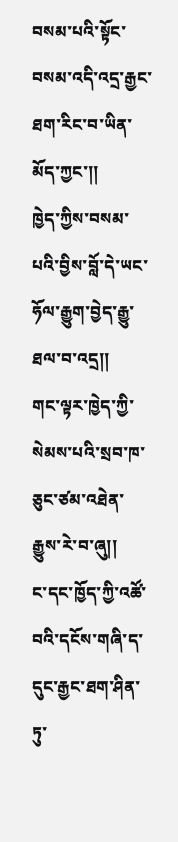བསམ་པའི་སྟོང་བསམ་འདི་འདྲ་རྒྱང་ཐག་རིང་བ་ཡིན་མོད་ཀྱང་།།
ཁྱེད་ཀྱིས་བསམ་པའི་བྱིས་བློ་དེ་ཡང་ཧོལ་རྒྱུག་བྱེད་རྒྱུ་ཐལ་བ་འདྲ།།
གང་ལྟར་ཁྱེད་ཀྱི་སེམས་པའི་སྲབ་ཁ་ཅུང་ཙམ་འཐེན་རྒྱུས་རེ་བ་ཞུ།།
ང་དང་ཁྱོད་ཀྱི་འཚོ་བའི་དངོས་གཞི་ད་དུང་རྒྱང་ཐག་ཤིན་ཏུ་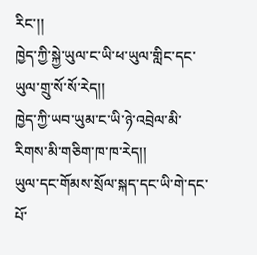རིང་།།
ཁྱེད་ཀྱི་སྐྱེ་ཡུལ་ང་ཡི་ཕ་ཡུལ་གླིང་དང་ཡུལ་གྲུ་སོ་སོ་རེད།།
ཁྱེད་ཀྱི་ཡབ་ཡུམ་ང་ཡི་ཉེ་འབྲེལ་མི་རིགས་མི་གཅིག་ཁ་ཁ་རེད།།
ཡུལ་དང་གོམས་སྲོལ་སྐད་དང་ཡི་གེ་དང་པོ་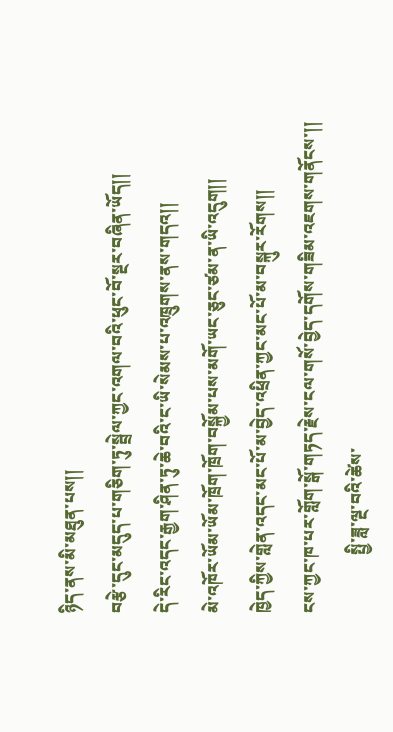ཉིད་ནས་མི་མཐུན་པས།།
བརྩེ་དུང་མདུད་པ་གཅིག་ཏུ་སྦྲེལ་ཀྱང་འགལ་བའི་ཕུང་བོ་སྔར་བཞིན་ཡོད།།
དེ་རིང་འདང་རྒྱག་ཤིན་ཏུ་ཆེ་བའི་ང་ཡི་སེམས་པ་འཁྲུགས་ནས་གདའ།།
མེ་འཁོར་ཡོམ་ཡོམ་ཁྲོག་ཁྲོག་བསྐྱོམ་པས་མགོ་ཡང་ཅུང་ཙམ་ན་ཡི་འདུག།།
ཁྱེད་ཀྱིས་གླེན་འདང་མང་པོ་མ་བྱེད་འཕྲིན་ཀྱང་མང་པོ་མ་བསྐུར་རོགས།།
ངས་ཀྱང་ཁ་པར་གློག་སྒོ་གཏད་རྗེས་ངལ་གསོ་བྱེད་དགོས་གཟིམ་འཇགས་གནོངས་།།
              སྤྱི་ཟླ་ལྔ་བའི་ཚེས་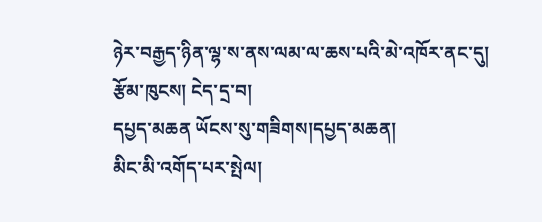ཉེར་བརྒྱད་ཉིན་ལྷ་ས་ནས་ལམ་ལ་ཆས་པའི་མེ་འཁོར་ནང་དུ།
རྩོམ་ཁུངས། ངེད་དྲ་བ།
དཔྱད་མཆན ཡོངས་སུ་གཟིགས།དཔྱད་མཆན།
མིང་མི་འགོད་པར་སྤེལ།